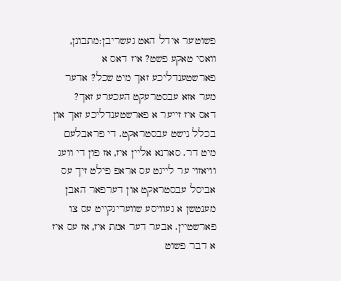פשוט'ער אידל האט געשריבן:מתבונן, וואסי טאקע פשט? איז דאס א פארשטענדליכע זאך מיט שכל? אדער מער אזא עבסטרעקט העכערע זאך?
דאס איז זייער א פארשטענדליכע זאך און בכלל נישט עבסטראקט. די פראבלעם מיט דר. סארנא אליין איז, אז פון די וועג וויאזוי ער לייגט עס אראפ פילט זיך עס אביסל עבסטראקט און דערפאר האבן מענטשן א געוויסע שוועריגקייט עס צו פארשטיין. אבער דער אמת איז, אז עס איז א דבר פשוט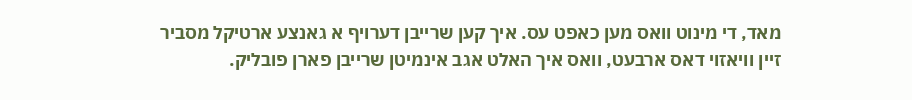מאד, די מינוט וואס מען כאפט עס. איך קען שרייבן דערויף א גאנצע ארטיקל מסביר זיין וויאזוי דאס ארבעט, וואס איך האלט אגב אינמיטן שרייבן פארן פובליק.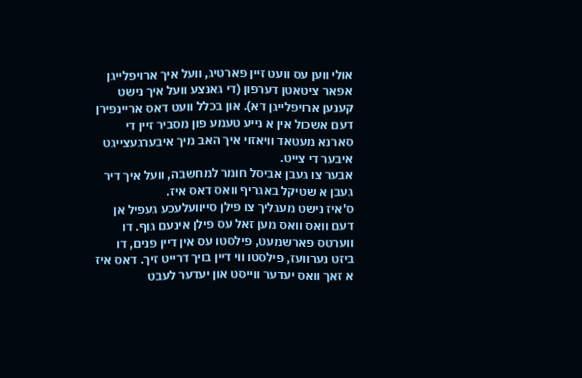אולי ווען עס וועט זיין פארטיג, וועל איך ארויפלייגן אפאר ציטאטן דערפון (די גאנצע וועל איך נישט קענען ארויפלייגן דא). און בכלל וועט דאס אריינפירן דעם אשכול אין א נייע טעמע פון מסביר זיין די סארנא מעטאד וויאזוי איך האב מיך איבערגעצייגט איבער די צייט.
אבער צו געבן אביסל חומר למחשבה, וועל איך דיר געבן א שטיקל באגריף וואס דאס איז.
ס'איז נישט מעגליך צו פילן סייוועלעכע געפיל אן דעם וואס וואס מען זאל עס פילן אינעם גוף. דו ווערטס פארשמעט, פילסטו עס אין דיין פנים, דו ביזט נערוועז, פילסטו ווי דיין בויך דרייט זיך. דאס איז א זאך וואס יעדער ווייסט און יעדער לעבט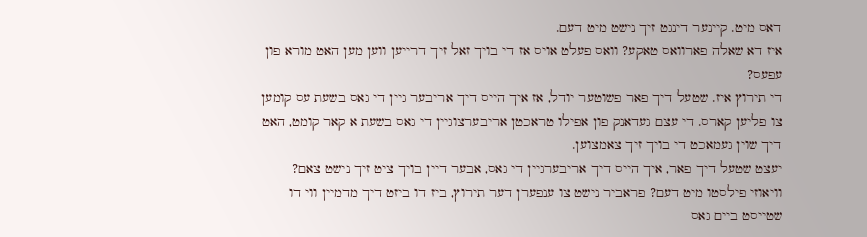דאס מיט. קיינער דינגט זיך נישט מיט דעם.
איז דא שאלה פארוואס טאקע? וואס פעלט אויס אז די בויך זאל זיך דרייען ווען מען האט מורא פון עפעס?
די תירוץ איז. שטעל דיך פאר פשוטער יודל, אז איך הייס דיך אריבער גיין די גאס בשעת עס קומען צו פליען קארס. די עצם געדאנק פון אפילו טראכטן אריבערצוגיין די גאס בשעת א קאר קומט, האט דיך שוין געמאכט די בויך זיך צאמצוען.
יעצט שטעל דיך פאר, איך הייס דיך אריבערגיין די גאס, אבער דיין בויך ציט זיך נישט צאם? וויאוזי פילסטו מיט דעם? פראביר נישט צו ענפערן דער תירוץ, ביז דו ביזט דיך מדמיין ווי דו שטייסט ביים גאס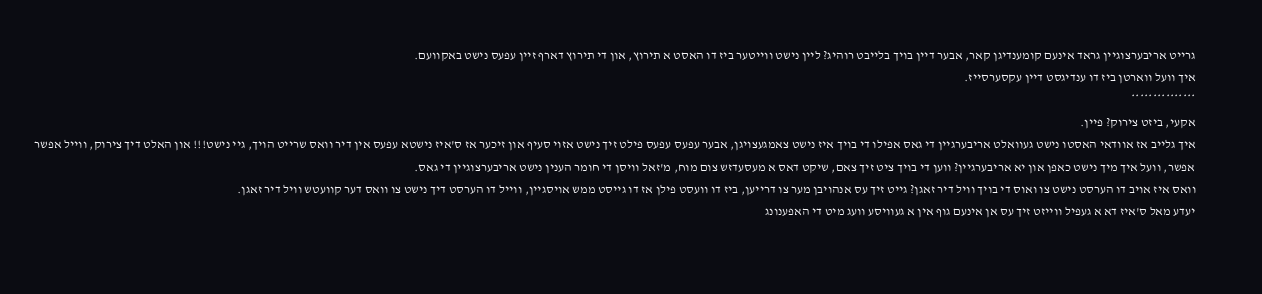גרייט אריבערצוגיין גראד אינעם קומענדיגן קאר, אבער דיין בויך בלייבט רוהיג? ליין נישט ווייטער ביז דו האסט א תירוץ, און די תירוץ דארף זיין עפעס נישט באקוועם.
איך וועל ווארטן ביז דו ענדיגסט דיין עקסערסייז.
***************
אקעי, ביזט צירוק? פיין.
איך גלייב אז אוודאי האסטו נישט געוואלט אריבערגיין די גאס אפילו די בויך איז נישט צאמגעצויגן, אבער עפעס עפעס פילט זיך נישט אזוי סעיף און זיכער אז ס'איז נישטא עפעס אין דיר וואס שרייט הויך, גיי נישט!!! און האלט דיך צירוק, ווייל אפשר אפשר, וועל איך מיך נישט כאפן און יא אריבערגיין? ווען די בויך ציט זיך צאם, שיקט דאס א מעסעדזש צום מוח, מ'זאל וויסן די חומר הענין נישט אריבערצוגיין די גאס.
וואס איז אויב דו הערסט נישט צו ואוס די בויך וויל דיר זאגן? גייט זיך עס אנהויבן מער צו דרייען, ביז דו וועסט פילן אז דו גייסט ממש אויסגיין, ווייל דו הערסט דיך נישט צו וואס דער קוועטש וויל דיר זאגן.
יעדע מאל ס'איז דא א געפיל ווייזט זיך עס אן אינעם גוף אין א געוויסע וועג מיט די האפענונג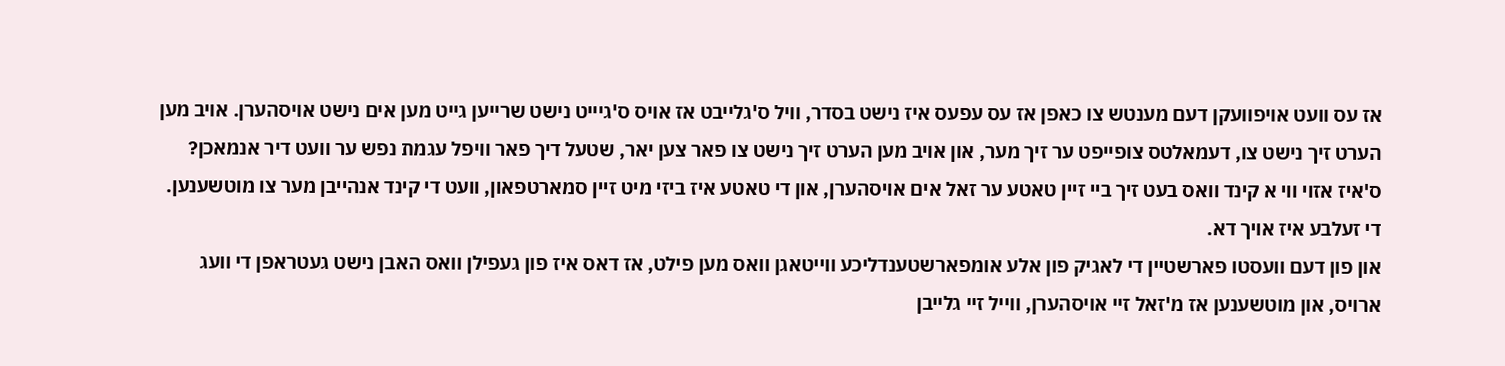אז עס וועט אויפוועקן דעם מענטש צו כאפן אז עס עפעס איז נישט בסדר, וויל ס'גלייבט אז אויס ס'גיייט נישט שרייען גייט מען אים נישט אויסהערן. אויב מען הערט זיך נישט צו, דעמאלטס צופייפט ער זיך מער, און אויב מען הערט זיך נישט צו פאר צען יאר, שטעל דיך פאר וויפל עגמת נפש ער וועט דיר אנמאכן? ס'איז אזוי ווי א קינד וואס בעט זיך ביי זיין טאטע ער זאל אים אויסהערן, און די טאטע איז ביזי מיט זיין סמארטפאון, וועט די קינד אנהייבן מער צו מוטשענען. די זעלבע איז אויך דא.
און פון דעם וועסטו פארשטיין די לאגיק פון אלע אומפארשטענדליכע ווייטאגן וואס מען פילט, אז דאס איז פון געפילן וואס האבן נישט געטראפן די וועג ארויס, און מוטשענען אז מ'זאל זיי אויסהערן, ווייל זיי גלייבן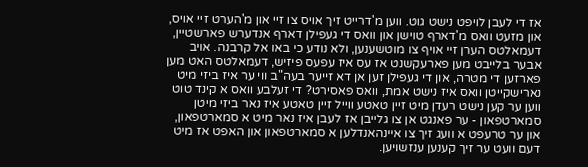אז די לעבן לויפט נישט גוט. ווען מ'דרייט זיך אויס צו זיי און מ'הערט זיי אויס, און מזעט וואס מ'דארף טוישן און וואס די געפילן דארף אנדערש פארשטיין, דעמאלטס הערן זיי אויף צו מוטשענען, ולא נודע כי באו אל קרבנה. אויב אבער בלייבט מען פארעקשנט אז עס איז עפעס פיזיש, דעמאלטס האט מען פארזען די מטרה, און די געפילן זען אן דא זייער בעה"ב ווי ער איז ביזי מיט נארישקייטן וואס איז נישט אמת, וואס פאסירט? די זעלבע וואס א קינד טוט ווען ער קען נישט רעדן מיט זיין טאטע ווייל זיין טאטע איז נאר ביזי מיטן סמארטפאון - ער פאנגט אן צו גלייבן אז לעבן איז נאר מיט א סמארטפאון, און ער טרעפט א וועג זיך צו איינהאנדלען א סמארטפאון און האפט אז מיט דעם וועט ער זיך קענען ענזשויען.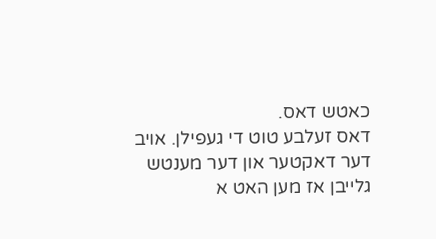כאטש דאס.
דאס זעלבע טוט די געפילן. אויב דער דאקטער און דער מענטש גלייבן אז מען האט א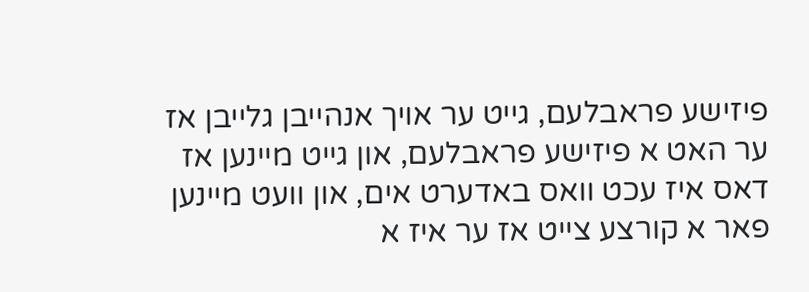פיזישע פראבלעם, גייט ער אויך אנהייבן גלייבן אז ער האט א פיזישע פראבלעם, און גייט מיינען אז דאס איז עכט וואס באדערט אים, און וועט מיינען פאר א קורצע צייט אז ער איז א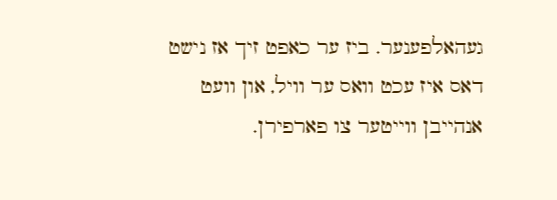געהאלפענער. ביז ער כאפט זיך אז נישט דאס איז עכט וואס ער וויל, און וועט אנהייבן ווייטער צו פארפירן.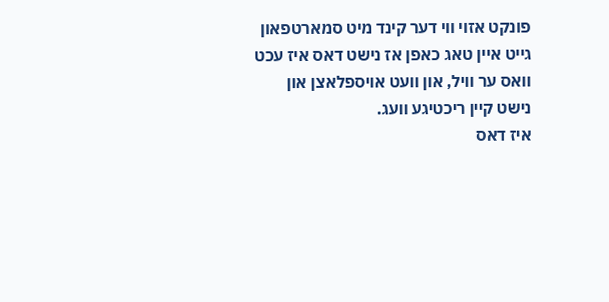פונקט אזוי ווי דער קינד מיט סמארטפאון גייט איין טאג כאפן אז נישט דאס איז עכט וואס ער וויל, און וועט אויספלאצן און נישט קיין ריכטיגע וועג.
איז דאס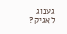גענוג לאגיק?